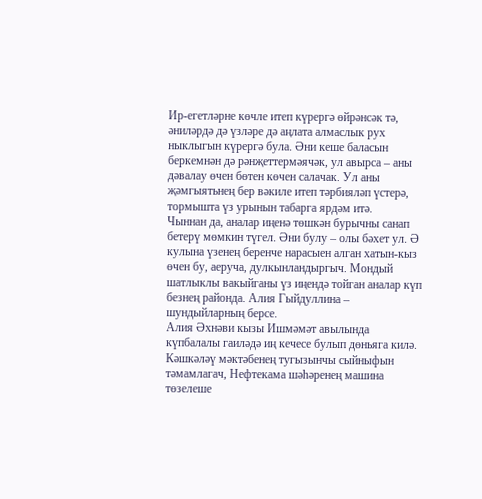Ир-егетләрне көчле итеп күрергә өйрәнсәк тә, әниләрдә дә үзләре дә аңлата алмаслык рух ныклыгын күрергә була. Әни кеше баласын беркемнән дә рәнҗеттермәячәк, ул авырса – аны дәвалау өчен бөтен көчен салачак. Ул аны җәмгыятьнең бер вәкиле итеп тәрбияләп үстерә, тормышта үз урынын табарга ярдәм итә.
Чыннан да, аналар иңенә төшкән бурычны санап бетерү мөмкин түгел. Әни булу – олы бәхет ул. Ә кулына үзенең беренче нарасыен алган хатын-кыз өчен бу, аеруча, дулкынландыргыч. Мондый шатлыклы вакыйганы үз иңендә тойган аналар күп безнең районда. Алия Гыйдуллина – шундыйларның берсе.
Алия Әхнәви кызы Ишмәмәт авылында күпбалалы гаиләдә иң кечесе булып дөньяга килә. Кәшкәләү мәктәбенең тугызынчы сыйныфын тәмамлагач, Нефтекама шәһәренең машина төзелеше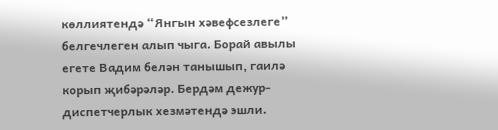көллиятендә “Янгын хәвефсезлеге” белгечлеген алып чыга. Борай авылы егете Вадим белән танышып, гаилә корып җибәрәләр. Бердәм дежур-диспетчерлык хезмәтендә эшли.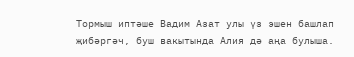Тормыш иптәше Вадим Азат улы үз эшен башлап җибәргәч, буш вакытында Алия дә аңа булыша.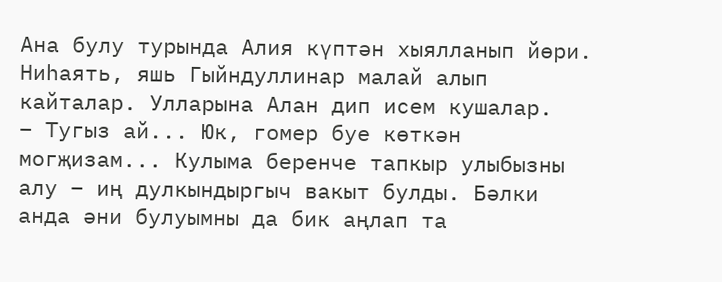Ана булу турында Алия күптән хыялланып йөри. Ниһаять, яшь Гыйндуллинар малай алып кайталар. Улларына Алан дип исем кушалар.
– Тугыз ай... Юк, гомер буе көткән могҗизам... Кулыма беренче тапкыр улыбызны алу – иң дулкындыргыч вакыт булды. Бәлки анда әни булуымны да бик аңлап та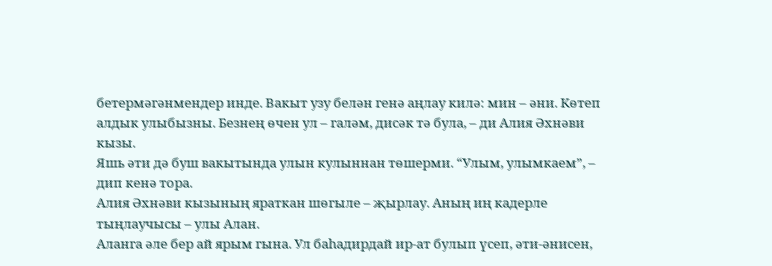бетермәгәнмендер инде. Вакыт узу белән генә аңлау килә: мин – әни. Көтеп алдык улыбызны. Безнең өчен ул – галәм, дисәк тә була, – ди Алия Әхнәви кызы.
Яшь әти дә буш вакытында улын кулыннан төшерми. “Улым, улымкаем”, – дип кенә тора.
Алия Әхнәви кызының яраткан шөгыле – җырлау. Аның иң кадерле тыңлаучысы – улы Алан.
Аланга әле бер ай ярым гына. Ул баһадирдай ир-ат булып үсеп, әти-әнисен,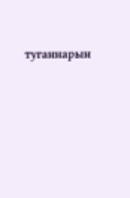туганнарын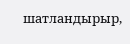шатландырыр,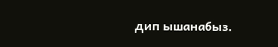дип ышанабыз.